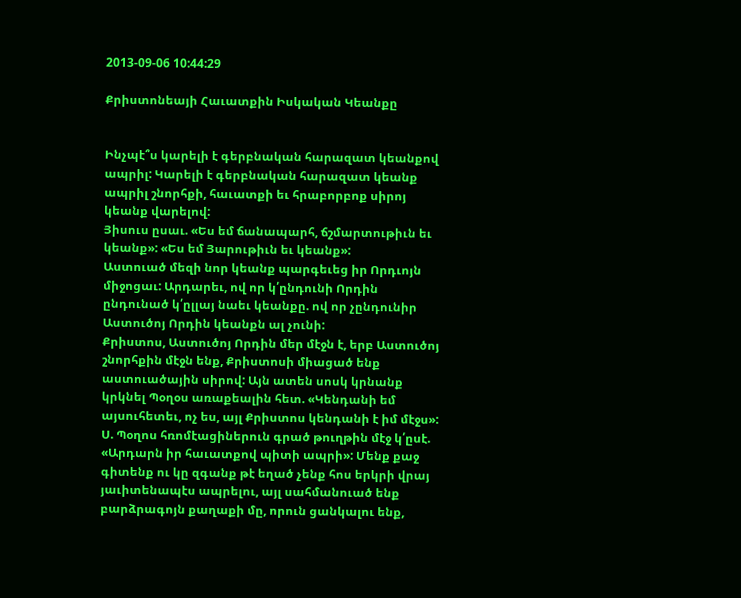2013-09-06 10:44:29

Քրիստոնեայի Հաւատքին Իսկական Կեանքը


Ինչպէ՞ս կարելի է գերբնական հարազատ կեանքով ապրիլ: Կարելի է գերբնական հարազատ կեանք ապրիլ շնորհքի, հաւատքի եւ հրաբորբոք սիրոյ կեանք վարելով:
Յիսուս ըսաւ. «Ես եմ ճանապարհ, ճշմարտութիւն եւ կեանք»: «Ես եմ Յարութիւն եւ կեանք»:
Աստուած մեզի նոր կեանք պարգեւեց իր Որդւոյն միջոցաւ: Արդարեւ, ով որ կ՛ընդունի Որդին ընդունած կ՛ըլլայ նաեւ կեանքը. ով որ չընդունիր Աստուծոյ Որդին կեանքն ալ չունի:
Քրիստոս, Աստուծոյ Որդին մեր մէջն է, երբ Աստուծոյ շնորհքին մէջն ենք, Քրիստոսի միացած ենք աստուածային սիրով: Այն ատեն սոսկ կրնանք կրկնել Պօղօս առաքեալին հետ. «Կենդանի եմ այսուհետեւ, ոչ ես, այլ Քրիստոս կենդանի է իմ մէջս»:
Ս. Պօղոս հռոմէացիներուն գրած թուղթին մէջ կ՛ըսէ. «Արդարն իր հաւատքով պիտի ապրի»: Մենք քաջ գիտենք ու կը զգանք թէ եղած չենք հոս երկրի վրայ յաւիտենապէս ապրելու, այլ սահմանուած ենք բարձրագոյն քաղաքի մը, որուն ցանկալու ենք,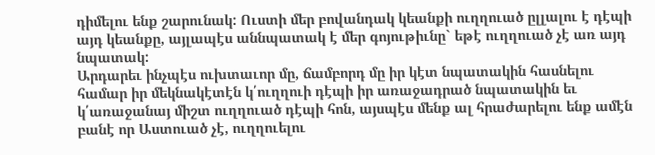դիմելու ենք շարունակ: Ուստի մեր բովանդակ կեանքի ուղղուած ըլլալու է դէպի այդ կեանքը, այլապէս աննպատակ է մեր գոյութիւնը` եթէ ուղղուած չէ առ այդ նպատակ:
Արդարեւ ինչպէս ուխտաւոր մը, ճամբորդ մը իր կէտ նպատակին հասնելու համար իր մեկնակէտէն կ՛ուղղուի դէպի իր առաջադրած նպատակին եւ կ՛առաջանայ միշտ ուղղուած դէպի հոն, այսպէս մենք ալ հրաժարելու ենք ամէն բանէ որ Աստուած չէ, ուղղուելու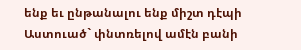ենք եւ ընթանալու ենք միշտ դէպի Աստուած` փնտռելով ամէն բանի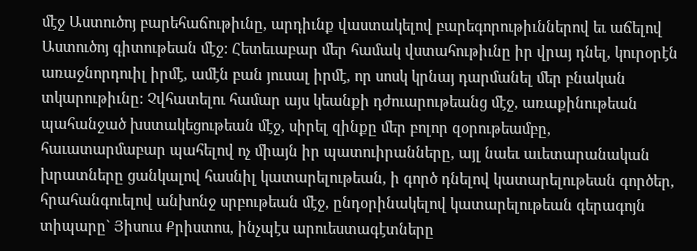մէջ Աստուծոյ բարեհաճութիւնը, արդիւնք վաստակելով բարեգորութիւններով եւ աճելով Աստուծոյ գիտութեան մէջ: Հետեւաբար մեր համակ վստահութիւնը իր վրայ դնել, կուրօրէն առաջնորդուիլ իրմէ, ամէն բան յուսալ իրմէ, որ սոսկ կրնայ դարմանել մեր բնական տկարութիւնը: Չվհատելու համար այս կեանքի դժուարութեանց մէջ, առաքինութեան պահանջած խստակեցութեան մէջ, սիրել զինքը մեր բոլոր զօրութեամբը, հաւատարմաբար պահելով ոչ միայն իր պատուիրանները, այլ նաեւ աւետարանական խրատները ցանկալով հասնիլ կատարելութեան, ի գործ դնելով կատարելութեան գործեր, հրահանգուելով անխոնջ սրբութեան մէջ, ընդօրինակելով կատարելութեան գերագոյն տիպարը` Յիսուս Քրիստոս, ինչպէս արուեստագէտները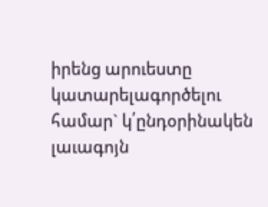իրենց արուեստը կատարելագործելու համար` կ՛ընդօրինակեն լաւագոյն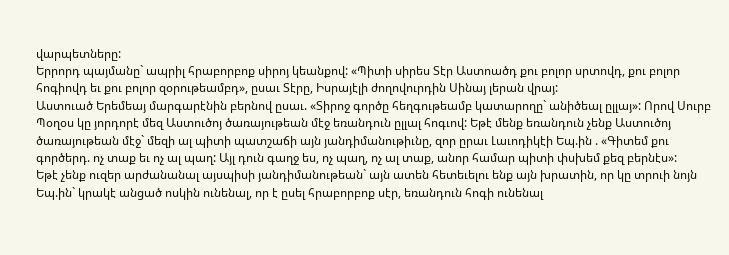վարպետները:
Երրորդ պայմանը` ապրիլ հրաբորբոք սիրոյ կեանքով: «Պիտի սիրես Տէր Աստոածդ քու բոլոր սրտովդ, քու բոլոր հոգիովդ եւ քու բոլոր զօրութեամբդ», ըսաւ Տէրը, Իսրայէլի ժողովուրդին Սինայ լերան վրայ:
Աստուած Երեմեայ մարգարէնին բերնով ըսաւ. «Տիրոջ գործը հեղգութեամբ կատարողը` անիծեալ ըլլայ»: Որով Սուրբ Պօղօս կը յորդորէ մեզ Աստուծոյ ծառայութեան մէջ եռանդուն ըլլալ հոգւով: Եթէ մենք եռանդուն չենք Աստուծոյ ծառայութեան մէջ` մեզի ալ պիտի պատշաճի այն յանդիմանութիւնը, զոր ըրաւ Լաւոդիկէի Եպ.ին . «Գիտեմ քու գործերդ. ոչ տաք եւ ոչ ալ պաղ: Այլ դուն գաղջ ես, ոչ պաղ, ոչ ալ տաք, անոր համար պիտի փսխեմ քեզ բերնէս»:
Եթէ չենք ուզեր արժանանալ այսպիսի յանդիմանութեան` այն ատեն հետեւելու ենք այն խրատին, որ կը տրուի նոյն Եպ.ին` կրակէ անցած ոսկին ունենալ, որ է ըսել հրաբորբոք սէր, եռանդուն հոգի ունենալ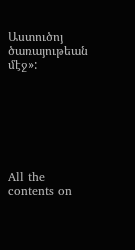Աստուծոյ ծառայութեան մէջ»:







All the contents on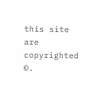this site are copyrighted ©.